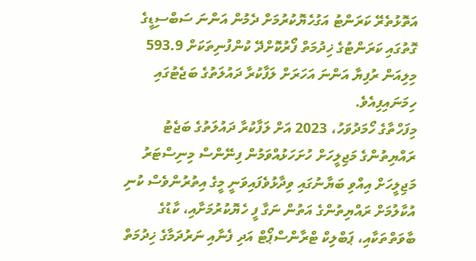އަތޮޅުތެރޭ ކަރަންޓު އަގުހެޔޮކުރުމަށް ދެމުން އަންނަ ސަބްސިޑީގެ ގޮތުގައި ކަރަންޓުގެ ޚިދުމަތް ފޯރުކޮށްދޭ ކުންފުނިތަކަށް 593.9 މިލިއަން ރުފިޔާ އަންނަ އަހަރަށް ލަފާކުރާ ދައުލަތުގެ ބަޖެޓުގައި ހިމަނައިފިއެވެ.
މިފަހްތާގެ ހޯމަދުވަހު، 2023 އަށް ލަފާކުރާ ދައުލަތުގެ ބަޖެޓު ރައްޔިތުންގެ މަޖިލީހަށް ހުށަހަޅުއްވަމުން ފިނޭންސް މިނިސްޓަރު މަޖިލީހަށް އިއްވި ބަޔާނުގައި ވިދާޅުވެފައިވަނީ މީގެ އިތުރުންވެސް ކުނި އުކާލުމަށް ރައްޔިތުންގެ އަތުން ނަގާ ފީ ހެޔޮކުރުމަށާއި، ކާޑުގެ ބާވަތްތަކާއި، ޕަބްލިކް ޓްރާންސްޕޯޓް އަދި ފެނާއި ނަރުދަމާގެ ޚިދުމަތް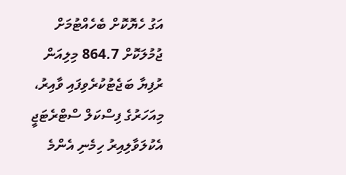އަގު ހެޔޮކޮށް ބެހެއްޓުމަށް ޖުމުލަކޮށް 864.7 މިލިއަން ރުފިޔާ ބަޖެޓުކުރެވިފައި ވާއިރު، މިއަހަރުގެ ފިސްކަލް ސްޓްރެޓަޖީ އެކުލަވާލިއިރު ހިމެނި އެންމެ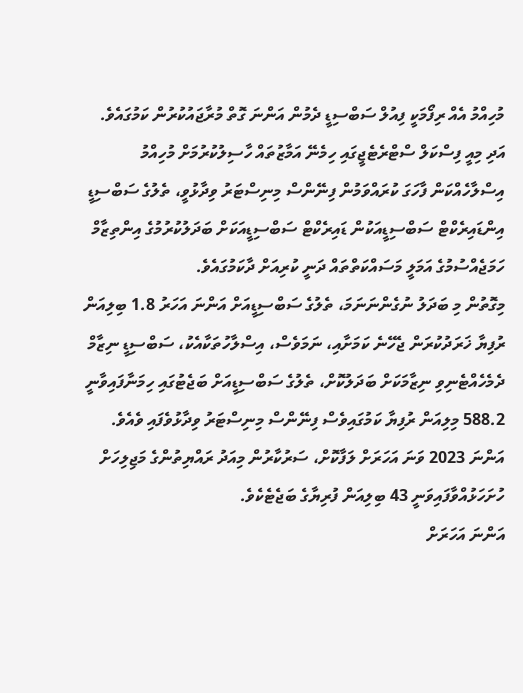މުހިއްމު އެއް ރިފޯމަކީ ފިއުލް ސަބްސިޑީ ދެމުން އަންނަ ގޮތް މުރާޖައުކުރުން ކަމުގައެވެ.
އަދި މިއީ ފިސްކަލް ސްޓްރެޓެޖީގައި ހިމެނޭ އަމާޒުތައް ހާސިލުކުރުމަށް މުހިއްމު އިސްލާހެއްކަން ފާހަގަ ކުރައްވަމުން ފިނޭންސް މިނިސްޓަރު ވިދާޅުވީ، ތެލުގެ ސަބްސިޑީ އިންޑައިރެކްޓް ސަބްސިޑީއަކުން ޑައިރެކްޓް ސަބްސިޑީއަކަށް ބަދަލުކުރުމުގެ އިންތިޒާމް ހަމަޖެއްސުމުގެ އަމަލީ މަސައްކަތްތައް ދަނީ ކުރިއަށް ދާކަމުގައެވެ.
މިގޮތުން މި ބަދަލު ނުގެންނަނަމަ، ތެލުގެ ސަބްސިޑީއަށް އަންނަ އަހަރު 1.8 ބިލިއަން ރުފިޔާ ޚަރަދުކުރަން ޖެހޭނެ ކަމަށާއި، ނަމަވެސް، އިސްލާހުތަކާއެކު، ސަބްސިޑީ ނިޒާމް ދެމެހެއްޓެނިވި ނިޒާމަކަށް ބަދަލުކޮށް، ތެލުގެ ސަބްސިޑީއަށް ބަޖެޓުގައި ހިމަނާފައިވާނީ 588.2 މިލިއަން ރުފިޔާ ކަމުގައިވެސް ފިނޭންސް މިނިސްޓަރު ވިދާޅުވެފައި ވެއެވެ.
އަންނަ 2023 ވަނަ އަހަރަށް ލަފާކޮށް، ސަރުކާރުން މިއަދު ރައްޔިތުންގެ މަޖިލިހަށް ހުށަހަޅުއްވާފައިވަނީ 43 ބިލިއަން ފުރިޔާގެ ބަޖެޓެކެވެ.
އަންނަ އަހަރަށް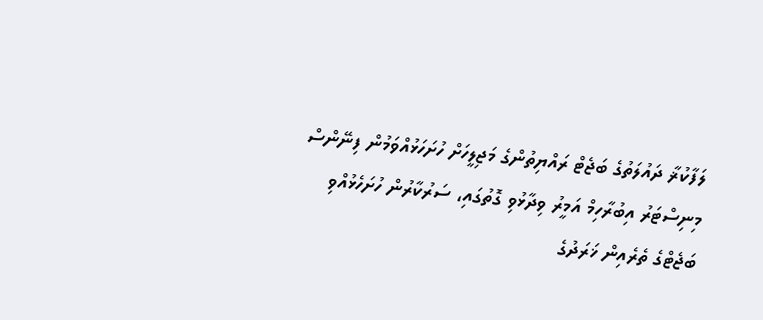ލަފާކުޜާ ދައުލަތުގެ ބަޖެޓް ރައްޔިތުންގެ މަޖިލީހަށް ހުށަހަޅުއްވަމުން ފިނޭންސް މިނިސްޓަރު އިބުރާހިމް އަމީރު ވިދާޅުވި ގޮތުގައި، ސަރުކާރުން ހުށަހެޅުއްވި ބަޖެޓްގެ ތެރެއިން ޚަރަދުގެ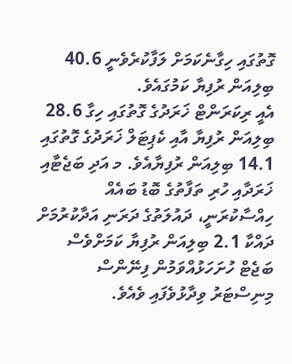ގޮތުގައި ހިގާނެކަމަށް ލަފާކުރެވެނީ 40.6 ބިލިއަން ރުފިޔާ ކަމުގައެވެ.
އެއީ ރިކަރަންޓް ޚަރަދުގެ ގޮތުގައި ހިގާ 28.6 ބިލިއަން ރުފިޔާ އާއި ކެޕިޓަލް ޚަރަދުގެ ގޮތުގައި 14.1 ބިލިއަން ރުފިޔާއެވެ. މ އަދި ބަޖެޓާއި ޚަރަދާއި ހުރި ތަފާތުގެ ބޮޑު ބައެއް ހިއްސާކުރަނީ، ދައުލަތުގެ ދަރަނި އަދާކުރުމަށް ދައްކާ 2.1 ބިލިއަން ރުފިޔާ ކަމަށްވެސް ބަޖެޓް ހުށަހަޅުއްވަމުން ފިނޭންސް މިނިސްޓަރު ވިދާޅުވެފައި ވެއެވެ.